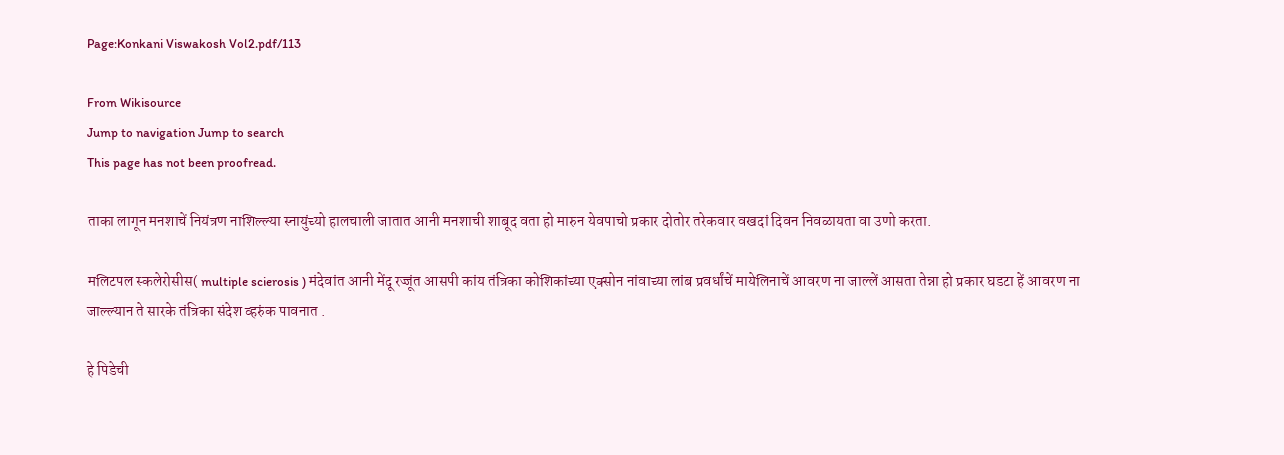Page:Konkani Viswakosh Vol2.pdf/113

From Wikisource
Jump to navigation Jump to search
This page has not been proofread.

ताका लागून मनशाचें नियंत्रण नाशिल्ल्या स्नायुंच्यो हालचाली जातात आनी मनशाची शाबूद वता हो मारुन येवपाचो प्रकार दोतोर तरेकवार वखदां दिवन निवळायता वा उणो करता.

मलिटपल स्कलेरोसीस( multiple scierosis ) मंदेवांत आनी मेंदू रज्जूंत आसपी कांय तंत्रिका कोशिकांच्या एक्सोन नांवाच्या लांब प्रवर्धांचें मायेलिनाचें आवरण ना जाल्लें आसता तेन्ना हो प्रकार घडटा हें आवरण ना जाल्ल्यान ते सारके तंत्रिका संदेश व्हरुंक पावनात .

हे पिडेची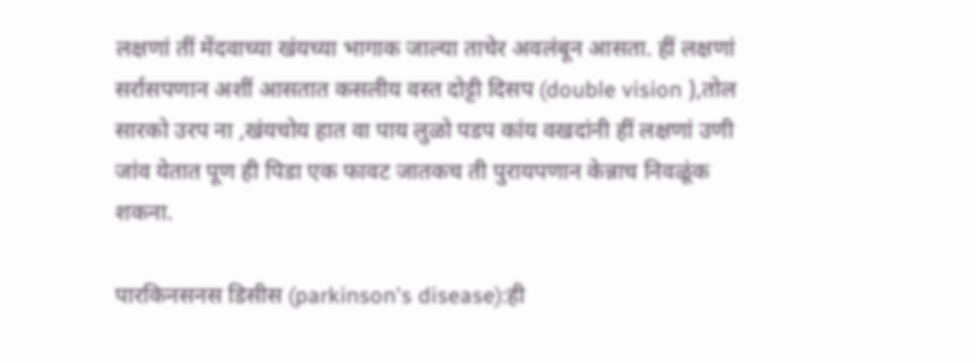लक्षणां तीं मेंदवाच्या खंयच्या भागाक जाल्या ताचेर अवलंबून आसता. हीं लक्षणां सर्रासपणान अशीं आसतात कसलीय वस्त दोट्टी दिसप (double vision ),तोल सारको उरप ना ,खंयचोय हात वा पाय लुळो पडप कांय वखदांनी हीं लक्षणां उणी जांव येतात पूण ही पिडा एक फावट जातकच ती पुरायपणान केन्नाच निवळूंक शकना.

पारकिनसनस डिसीस (parkinson's disease):ही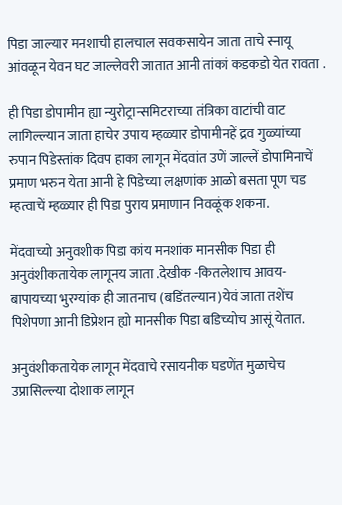पिडा जाल्यार मनशाची हालचाल सवकसायेन जाता ताचे स्नायू आंवळून येवन घट जाल्लेवरी जातात आनी तांकां कडकडो येत रावता .

ही पिडा डोपामीन ह्या न्युरोट्रान्समिटराच्या तंत्रिका वाटांची वाट लागिल्ल्यान जाता हाचेर उपाय म्हळ्यार डोपामीनहें द्रव गुळ्यांच्या रुपान पिडेस्तांक दिवप हाका लागून मेंदवांत उणें जाल्लें डोपामिनाचें प्रमाण भरुन येता आनी हे पिडेच्या लक्षणांक आळो बसता पूण चड म्हत्वाचें म्हळ्यार ही पिडा पुराय प्रमाणान निवळूंक शकना.

मेंदवाच्यो अनुवशीक पिडा कांय मनशांक मानसीक पिडा ही अनुवंशीकतायेक लागूनय जाता .देखीक -कितलेशाच आवय-बापायच्या भुरग्यांक ही जातनाच (बडिंतल्यान)येवं जाता तशेंच पिशेपणा आनी डिप्रेशन ह्यो मानसीक पिडा बडिच्योच आसूं येतात.

अनुवंशीकतायेक लागून मेंदवाचे रसायनीक घडणेंत मुळाचेच उप्रासिल्ल्या दोशाक लागून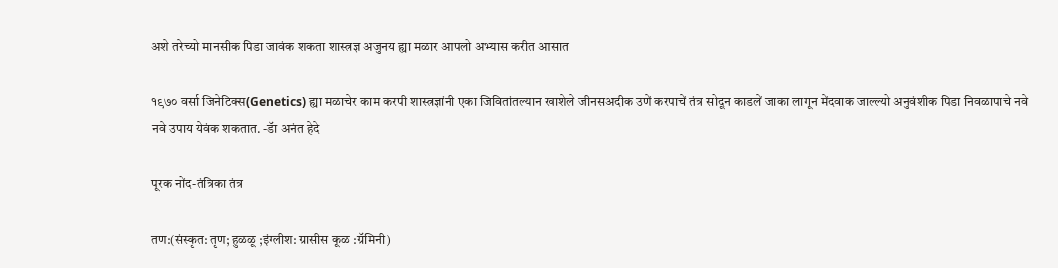अशे तरेच्यो मानसीक पिडा जावंक शकता शास्त्रज्ञ अजुनय ह्या मळार आपलो अभ्यास करीत आसात

१९७० वर्सा जिनेटिक्स(Genetics) ह्या मळाचेर काम करपी शास्त्रज्ञांनी एका जिवितांतल्यान खाशेले जीनसअदीक उणें करपाचें तंत्र सोदून काडलें जाका लागून मेंदवाक जाल्ल्यो अनुवंशीक पिडा निवळापाचे नवे नवे उपाय येवंक शकतात. -डॅा अनंत हेदे

पूरक नोंद-तंत्रिका तंत्र

तण:(संस्कृत: तृण; हुळळू ;इंग्लीश: ग्रासीस कूळ :ग्रॅमिनी)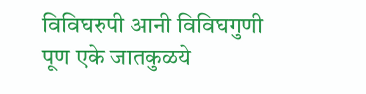विविघरुपी आनी विविघगुणी पूण एके जातकुळये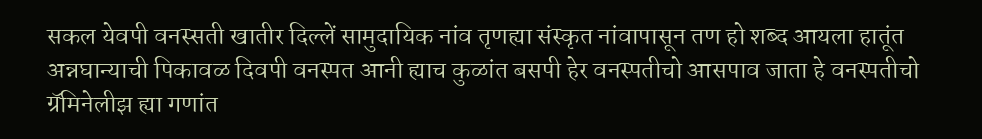सकल येवपी वनस्सती खातीर दिल्लें सामुदायिक नांव तृणह्या संस्कृत नांवापासून तण हो शब्द आयला हातूंत अन्नघान्याची पिकावळ दिवपी वनस्पत आनी ह्याच कुळांत बसपी हेर वनस्पतीचो आसपाव जाता हे वनस्पतीचो ग्रॅमिनेलीझ ह्या गणांत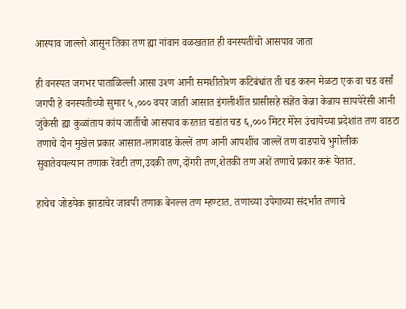आस्पाव जाल्लो आसून तिका तण ह्या नांवान वळखतात ही वनस्पतींचो आसपाव जाता

ही वनस्पत जगभर पाताळिल्ली आसा उश्ण आनी समशीतोश्ण कटिबंधांत ती चड करुन मेळटा एक वा चड वर्सां जगपी हे वनस्पतीच्यो सुमार ५,००० वयर जाती आसात इंगलीशींत ग्रासीसहे संज्ञेंत केन्ना केन्नाय सायपेरेसी आनी जुंकेसी ह्या कुळांताय कांय जातींचो आसपाव करतात चडांत चड ६,००० मिटर मेरेन उंचायेच्या प्रदेशांत तण वाडटा तणाचे दोन मुखेल प्रकार आसात-लागवाड केल्लें तण आनी आपशींच जाल्लें तण वाडपाचे भुगोलीक सुवातेवयल्यान तणाक रेंवटी तण,उदकी तण,दोंगरी तण,शेतकी तण अशें तणाचे प्रकार करूं येतात.

हाचेच जोडयेक झाडाचेर जावपी तणाक बेनल्ल तण म्हण्टात. तणाच्या उपेगाच्या संदर्भांत तणाचे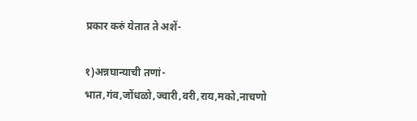प्रकार करुं येतात ते अशें-

१)अन्नघान्याची तणां-भात,गंव,जोंधळो,ज्वारी,वरी,राय,मको,नाचणो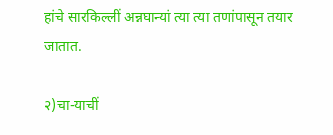हांचे सारकिल्लीं अन्नघान्यां त्या त्या तणांपासून तयार जातात.

२)चा-याचीं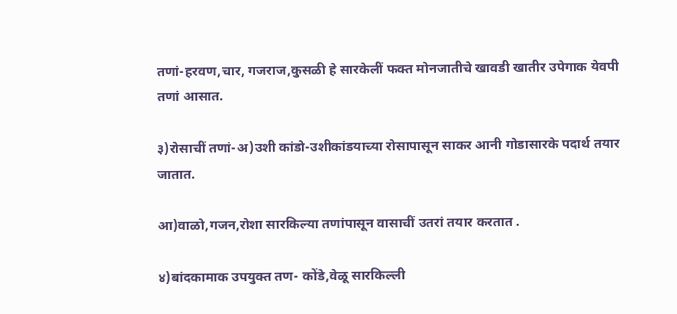तणां-हरवण,चार, गजराज,कुसळी हे सारकेलीं फक्त मोनजातीचे खावडी खातीर उपेगाक येवपी तणां आसात.

३)रोसाचीं तणां-अ)उशी कांडो-उशीकांडयाच्या रोसापासून साकर आनी गोडासारके पदार्थ तयार जातात.

आ)वाळो,गजन,रोशा सारकिल्या तणांपासून वासाचीं उतरां तयार करतात .

४)बांदकामाक उपयुक्त तण- कोंडे,वेळू सारकिल्ली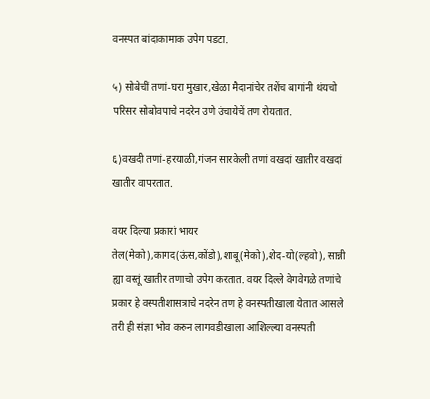वनस्पत बांदाकामाक उपेग पडटा.

५) सोबेचीं तणां-घरा मुखार,खेळा मैदानांचेर तशेंच बागांनी थंयचो परिसर सोबोवपाचे नदरेन उणे उंचायेचें तण रोयतात.

६)वखदी तणां-हरयाळी,गंजन सारकेली तणां वखदां खातीर वखदां खातीर वापरतात.

वयर दिल्या प्रकारां भायर तेल(मेको),कागद(ऊंस,कोंडो),शाबू(मेको),शेद-यो(ल्हवो), सान्नी ह्या वस्तूं खातीर तणाचो उपेग करतात. वयर दिल्ले वेगवेगळे तणांचे प्रकार हे वस्पतीशासत्राचे नदरेन तण हे वनस्पतीखाला येतात आसले तरी ही संज्ञा भोव करुन लागवडीखाला आशिल्ल्या वनस्पती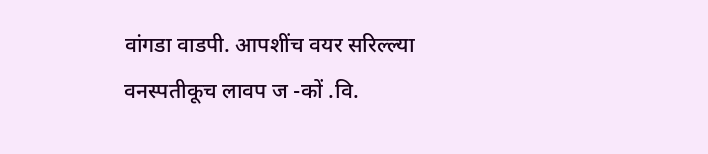वांगडा वाडपी. आपशींच वयर सरिल्ल्या वनस्पतीकूच लावप ज -कों .वि.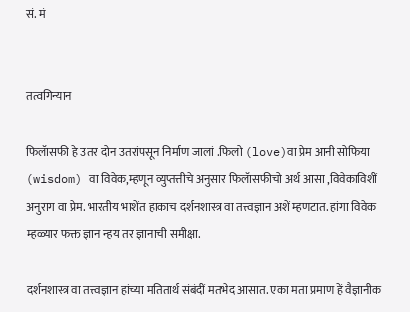सं. मं


तत्वगिन्यान

फिलॅासफी हे उतर दोन उतरांपसून निर्माण जालां .फिलो (love)वा प्रेम आनी सोफिया (wisdom) वा विवेक,म्हणून व्युप्तत्तीचे अनुसार फिलॅासफीचो अर्थ आसा ,विवेकाविशीं अनुराग वा प्रेम. भारतीय भाशेंत हाकाच दर्शनशास्त्र वा तत्त्वज्ञान अशें म्हणटात. हांगा विवेक म्हळ्यार फक्त ज्ञान न्हय तर ज्ञानाची समीक्षा.

दर्शनशास्त्र वा तत्त्वज्ञान हांच्या मतितार्थ संबंदीं मतभेद आसात. एका मता प्रमाण हें वैज्ञानीक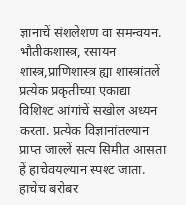ज्ञानाचें संशलेशण वा समन्वयन. भौतीकशास्त्र, रसायन शास्त्र,प्राणिशास्त्र ह्या शास्त्रांतलें प्रत्येक प्रकृतीच्या एकाद्या विशिश्ट आंगांचें सखोल अध्यन करता. प्रत्येक विज्ञानांतल्यान प्राप्त जाल्लें सत्य सिमीत आसता हें हाचेवयल्यान स्पश्ट जाता. हाचेच बरोबर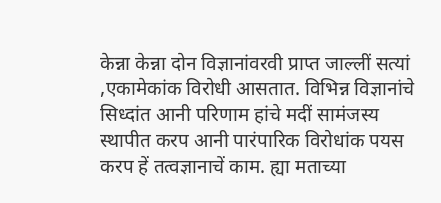केन्ना केन्ना दोन विज्ञानांवरवी प्राप्त जाल्लीं सत्यां ,एकामेकांक विरोधी आसतात. विभिन्न विज्ञानांचे सिध्दांत आनी परिणाम हांचे मदीं सामंजस्य स्थापीत करप आनी पारंपारिक विरोधांक पयस करप हें तत्वज्ञानाचें काम. ह्या मताच्या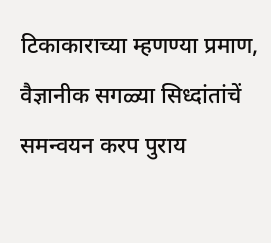टिकाकाराच्या म्हणण्या प्रमाण, वैज्ञानीक सगळ्या सिध्दांतांचें समन्वयन करप पुराय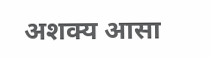अशक्य आसा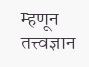म्हणून तत्त्वज्ञान